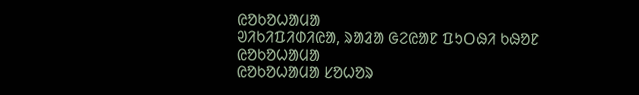ᱭᱚᱠᱚᱦᱟᱢᱟ
ᱣᱤᱠᱤᱯᱤᱰᱤᱭᱟ, ᱨᱟᱲᱟ ᱜᱮᱭᱟᱱ ᱯᱩᱛᱷᱤ ᱠᱷᱚᱱ
ᱭᱚᱠᱚᱦᱟᱢᱟ
ᱭᱚᱠᱚᱦᱟᱢᱟ ᱥᱚᱦᱚᱨ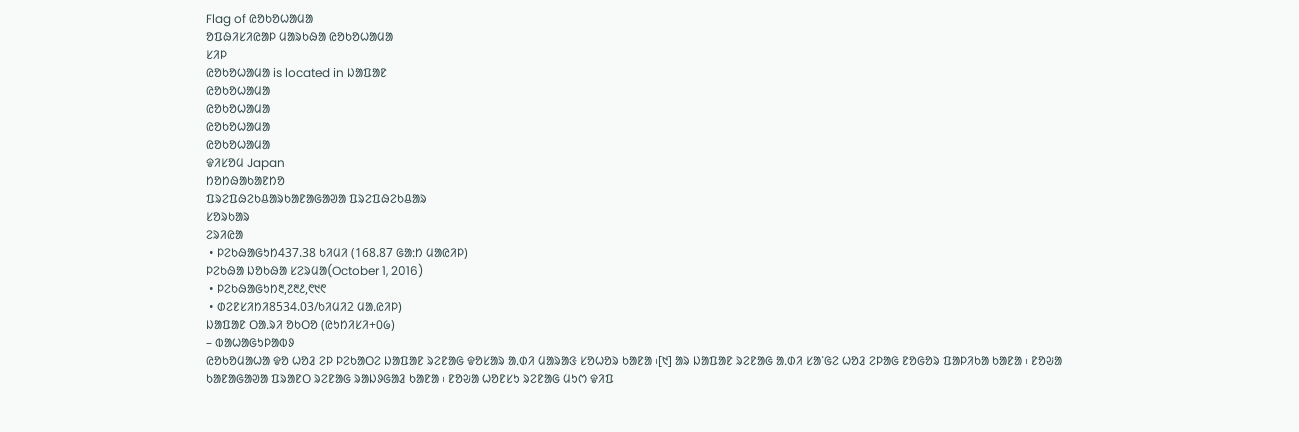Flag of ᱭᱚᱠᱚᱦᱟᱢᱟ
ᱚᱯᱷᱤᱥᱤᱭᱟᱞ ᱢᱟᱨᱠᱷᱟ ᱭᱚᱠᱚᱦᱟᱢᱟ
ᱥᱤᱞ
ᱭᱚᱠᱚᱦᱟᱢᱟ is located in ᱡᱟᱯᱟᱱ
ᱭᱚᱠᱚᱦᱟᱢᱟ
ᱭᱚᱠᱚᱦᱟᱢᱟ
ᱭᱚᱠᱚᱦᱟᱢᱟ
ᱭᱚᱠᱚᱦᱟᱢᱟ
ᱫᱤᱥᱚᱢ Japan
ᱴᱚᱴᱷᱟᱠᱟᱱᱴᱚ
ᱯᱨᱮᱯᱷᱮᱠᱪᱟᱨᱠᱟᱱᱟᱜᱟᱣᱟ ᱯᱨᱮᱯᱷᱮᱠᱪᱟᱨ
ᱥᱚᱨᱠᱟᱨ
ᱮᱨᱤᱭᱟ
 • ᱞᱮᱠᱷᱟᱜᱩᱴ437.38 ᱠᱤᱢᱤ (168.87 ᱜᱟᱺᱴ ᱢᱟᱭᱤᱞ)
ᱞᱮᱠᱷᱟ ᱡᱚᱠᱷᱟ ᱥᱮᱨᱢᱟ(October 1, 2016)
 • ᱞᱮᱠᱷᱟᱜᱩᱴ᱓,᱗᱓᱒,᱖᱑᱖
 • ᱰᱮᱱᱥᱤᱴᱤ8534.03/ᱠᱤᱢᱤ2 ᱢᱟᱹᱭᱤᱞ)
ᱡᱟᱯᱟᱱ ᱛᱟᱹᱨᱤ ᱚᱠᱛᱚ (ᱭᱩᱴᱤᱥᱤ+᱐᱙)
– ᱵᱟᱦᱟᱜᱩᱞᱟᱵᱽ
ᱭᱚᱠᱚᱢᱟᱦᱟ ᱫᱚ ᱦᱚᱲ ᱮᱞ ᱞᱮᱠᱟᱛᱮ ᱡᱟᱯᱟᱱ ᱨᱮᱱᱟᱜ ᱫᱚᱥᱟᱨ ᱟᱹᱰᱤ ᱢᱟᱨᱟᱝ ᱥᱚᱦᱚᱨ ᱠᱟᱱᱟ ᱾[᱑] ᱟᱨ ᱡᱟᱯᱟᱱ ᱨᱮᱱᱟᱜ ᱟᱹᱰᱤ ᱥᱟᱸᱜᱮ ᱦᱚᱲ ᱮᱞᱟᱜ ᱱᱚᱜᱚᱨ ᱯᱟᱞᱤᱠᱟ ᱠᱟᱱᱟ ᱾ ᱱᱚᱶᱟ ᱠᱟᱱᱟᱜᱟᱣᱟ ᱯᱨᱟᱱᱛ ᱨᱮᱱᱟᱜ ᱨᱟᱡᱽᱜᱟᱲ ᱠᱟᱱᱟ ᱾ ᱱᱚᱶᱟ ᱦᱚᱱᱥᱩ ᱨᱮᱱᱟᱜ ᱢᱩᱬ ᱫᱤᱯ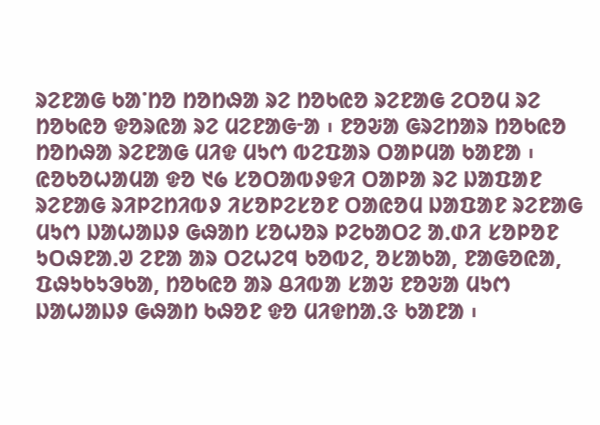ᱨᱮᱱᱟᱜ ᱠᱟᱸᱴᱚ ᱴᱚᱴᱷᱟ ᱨᱮ ᱴᱚᱠᱭᱚ ᱨᱮᱱᱟᱜ ᱮᱛᱚᱢ ᱨᱮ ᱴᱚᱠᱭᱚ ᱫᱚᱨᱭᱟ ᱨᱮ ᱢᱮᱱᱟᱜᱼᱟ ᱾ ᱱᱚᱶᱟ ᱜᱨᱮᱴᱟᱨ ᱴᱚᱠᱭᱚ ᱴᱚᱴᱷᱟ ᱨᱮᱱᱟᱜ ᱢᱤᱫ ᱢᱩᱬ ᱵᱮᱯᱟᱨ ᱛᱟᱞᱢᱟ ᱠᱟᱱᱟ ᱾
ᱭᱚᱠᱚᱦᱟᱢᱟ ᱫᱚ ᱑᱙ ᱥᱚᱛᱟᱵᱽᱫᱤ ᱛᱟᱞᱟ ᱨᱮ ᱡᱟᱯᱟᱱ ᱨᱮᱱᱟᱜ ᱨᱤᱞᱮᱴᱤᱵᱽ ᱤᱥᱚᱞᱮᱥᱚᱱ ᱛᱟᱭᱚᱢ ᱡᱟᱯᱟᱱ ᱨᱮᱱᱟᱜ ᱢᱩᱬ ᱡᱟᱦᱟᱡᱽ ᱜᱷᱟᱴ ᱥᱚᱦᱚᱨ ᱞᱮᱠᱟᱛᱮ ᱟᱹᱰᱤ ᱥᱚᱞᱚᱱ ᱩᱛᱷᱱᱟᱹᱣ ᱮᱱᱟ ᱟᱨ ᱛᱮᱦᱮᱧ ᱠᱚᱵᱮ, ᱚᱥᱟᱠᱟ, ᱱᱟᱜᱚᱭᱟ, ᱯᱷᱩᱠᱩᱳᱠᱟ, ᱴᱚᱠᱭᱚ ᱟᱨ ᱪᱤᱵᱟ ᱥᱟᱶ ᱱᱚᱶᱟ ᱢᱩᱬ ᱡᱟᱦᱟᱡᱽ ᱜᱷᱟᱴ ᱠᱷᱚᱱ ᱫᱚ ᱢᱤᱫᱴᱟᱹᱝ ᱠᱟᱱᱟ ᱾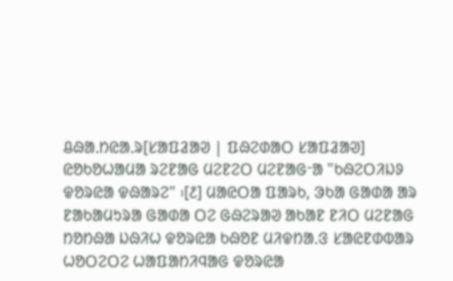ᱪᱷᱟᱹᱴᱭᱟᱹᱨ[ᱥᱟᱯᱲᱟᱣ | ᱯᱷᱮᱰᱟᱛ ᱥᱟᱯᱲᱟᱣ]
ᱭᱚᱠᱚᱦᱟᱢᱟ ᱨᱮᱱᱟᱜ ᱢᱮᱱᱮᱛ ᱢᱮᱱᱟᱜᱼᱟ "ᱠᱷᱮᱛᱤᱡᱽ ᱫᱚᱨᱭᱟ ᱫᱷᱟᱨᱮ" ᱾[᱒] ᱢᱟᱭᱛᱟ ᱯᱟᱨᱠ, ᱳᱠᱟ ᱜᱟᱰᱟ ᱟᱨ ᱱᱟᱠᱟᱢᱩᱨᱟ ᱜᱟᱰᱟ ᱛᱮ ᱜᱷᱮᱨᱟᱣ ᱟᱠᱟᱱ ᱱᱤᱛ ᱢᱮᱱᱟᱜ ᱴᱚᱴᱷᱟ ᱡᱷᱤᱦ ᱫᱚᱨᱭᱟ ᱠᱷᱚᱱ ᱢᱤᱫᱴᱟᱹᱝ ᱥᱟᱭᱱᱰᱵᱟᱨ ᱦᱚᱛᱮᱛᱮ ᱦᱟᱯᱟᱴᱤᱧᱟᱜ ᱫᱚᱨᱭᱟ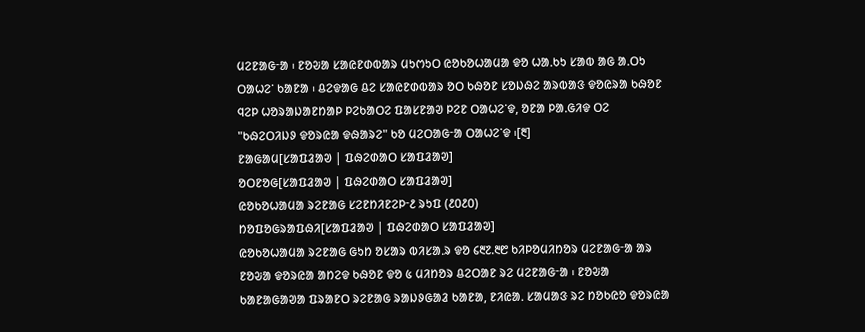ᱢᱮᱱᱟᱜᱼᱟ ᱾ ᱱᱚᱶᱟ ᱥᱟᱭᱱᱰᱵᱟᱨ ᱢᱩᱬᱩᱛ ᱭᱚᱠᱚᱦᱟᱢᱟ ᱫᱚ ᱦᱟᱹᱠᱩ ᱥᱟᱵ ᱟᱜ ᱟᱹᱛᱩ ᱛᱟᱦᱮᱸ ᱠᱟᱱᱟ ᱾ ᱪᱮᱫᱟᱜ ᱪᱮ ᱥᱟᱭᱱᱰᱵᱟᱨ ᱚᱛ ᱠᱷᱚᱱ ᱥᱚᱡᱷᱮ ᱟᱨᱵᱟᱝ ᱫᱚᱭᱨᱟ ᱠᱷᱚᱱ ᱧᱮᱞ ᱦᱚᱨᱟᱡᱟᱱᱴᱟᱞ ᱞᱮᱠᱟᱛᱮ ᱯᱟᱥᱱᱟᱣ ᱞᱮᱱ ᱛᱟᱦᱮᱸᱫ, ᱚᱱᱟ ᱞᱟᱹᱜᱤᱫ ᱛᱮ "ᱠᱷᱮᱛᱤᱡᱽ ᱫᱚᱨᱭᱟ ᱫᱷᱟᱨᱮ" ᱠᱚ ᱢᱮᱛᱟᱜᱼᱟ ᱛᱟᱦᱮᱸᱫ ᱾[᱓]
ᱱᱟᱜᱟᱢ[ᱥᱟᱯᱲᱟᱣ | ᱯᱷᱮᱰᱟᱛ ᱥᱟᱯᱲᱟᱣ]
ᱚᱛᱱᱚᱜ[ᱥᱟᱯᱲᱟᱣ | ᱯᱷᱮᱰᱟᱛ ᱥᱟᱯᱲᱟᱣ]
ᱭᱚᱠᱚᱦᱟᱢᱟ ᱨᱮᱱᱟᱜ ᱥᱮᱱᱴᱤᱱᱮᱞᱼ᱒ ᱨᱩᱯ (᱒᱐᱒᱐)
ᱴᱚᱯᱚᱜᱨᱟᱯᱷᱤ[ᱥᱟᱯᱲᱟᱣ | ᱯᱷᱮᱰᱟᱛ ᱥᱟᱯᱲᱟᱣ]
ᱭᱚᱠᱚᱦᱟᱢᱟ ᱨᱮᱱᱟᱜ ᱜᱩᱴ ᱚᱥᱟᱨ ᱵᱤᱥᱟᱹᱨ ᱫᱚ ᱔᱓᱗.᱓᱘ ᱠᱤᱞᱚᱢᱤᱴᱚᱨ ᱢᱮᱱᱟᱜᱼᱟ ᱟᱨ ᱱᱚᱶᱟ ᱫᱚᱨᱭᱟ ᱟᱴᱮᱫ ᱠᱷᱚᱱ ᱫᱚ ᱕ ᱢᱤᱴᱚᱨ ᱪᱮᱛᱟᱱ ᱨᱮ ᱢᱮᱱᱟᱜᱼᱟ ᱾ ᱱᱚᱶᱟ ᱠᱟᱱᱟᱜᱟᱣᱟ ᱯᱨᱟᱱᱛ ᱨᱮᱱᱟᱜ ᱨᱟᱡᱽᱜᱟᱲ ᱠᱟᱱᱟ, ᱱᱤᱭᱟᱹ ᱥᱟᱢᱟᱝ ᱨᱮ ᱴᱚᱠᱭᱚ ᱫᱚᱨᱭᱟ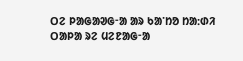ᱛᱮ ᱞᱟᱜᱟᱣᱜᱼᱟ ᱟᱨ ᱠᱟᱸᱴᱚ ᱴᱟᱺᱰᱤ ᱛᱟᱞᱟ ᱨᱮ ᱢᱮᱱᱟᱜᱼᱟ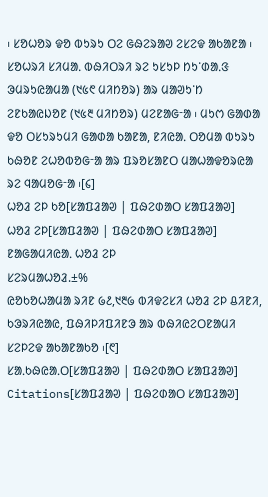᱾ ᱥᱚᱦᱚᱨ ᱫᱚ ᱵᱩᱨᱩ ᱛᱮ ᱜᱷᱮᱨᱟᱣ ᱮᱥᱮᱫ ᱟᱠᱟᱱᱟ ᱾
ᱥᱚᱦᱨᱤ ᱥᱤᱢᱟᱹ ᱵᱷᱤᱛᱨᱤ ᱨᱮ ᱩᱥᱩᱞ ᱴᱩᱸᱰᱟᱹᱝ ᱳᱢᱨᱩᱭᱟᱢᱟ (᱑᱕᱖ ᱢᱤᱴᱚᱨ) ᱟᱨ ᱢᱟᱣᱩᱸᱴ ᱮᱱᱠᱟᱭᱡᱚᱱ (᱑᱕᱓ ᱢᱤᱴᱚᱨ) ᱢᱮᱱᱟᱜᱼᱟ ᱾ ᱢᱩᱬ ᱜᱟᱰᱟ ᱫᱚ ᱛᱥᱩᱨᱩᱢᱤ ᱜᱟᱰᱟ ᱠᱟᱱᱟ, ᱱᱤᱭᱟᱹ ᱛᱚᱢᱟ ᱵᱩᱨᱩ ᱠᱷᱚᱱ ᱮᱦᱚᱵᱚᱜᱼᱟ ᱟᱨ ᱯᱨᱚᱥᱟᱱᱛ ᱢᱟᱦᱟᱫᱚᱨᱭᱟ ᱨᱮ ᱧᱟᱢᱚᱜᱼᱟ ᱾[᱔]
ᱦᱚᱲ ᱮᱞ ᱠᱚ[ᱥᱟᱯᱲᱟᱣ | ᱯᱷᱮᱰᱟᱛ ᱥᱟᱯᱲᱟᱣ]
ᱦᱚᱲ ᱮᱞ[ᱥᱟᱯᱲᱟᱣ | ᱯᱷᱮᱰᱟᱛ ᱥᱟᱯᱲᱟᱣ]
ᱱᱟᱜᱟᱢᱤᱭᱟᱹ ᱦᱚᱲ ᱮᱞ
ᱥᱮᱨᱢᱟᱦᱚᱲ.±%
ᱭᱚᱠᱚᱦᱟᱢᱟ ᱨᱤᱱ ᱙᱒,᱑᱓᱙ ᱵᱤᱫᱮᱥᱤ ᱦᱚᱲ ᱮᱞ ᱪᱤᱱᱤ, ᱠᱳᱨᱤᱭᱟᱭ, ᱯᱷᱤᱞᱤᱯᱤᱱᱳ ᱟᱨ ᱵᱷᱤᱭᱮᱛᱱᱟᱢᱤ ᱥᱮᱞᱮᱫ ᱟᱠᱟᱱᱟᱠᱚ ᱾[᱖]
ᱥᱟᱹᱠᱷᱭᱟᱹᱛ[ᱥᱟᱯᱲᱟᱣ | ᱯᱷᱮᱰᱟᱛ ᱥᱟᱯᱲᱟᱣ]
Citations[ᱥᱟᱯᱲᱟᱣ | ᱯᱷᱮᱰᱟᱛ ᱥᱟᱯᱲᱟᱣ]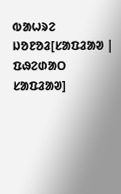ᱵᱟᱦᱨᱮ ᱡᱚᱱᱚᱲ[ᱥᱟᱯᱲᱟᱣ | ᱯᱷᱮᱰᱟᱛ ᱥᱟᱯᱲᱟᱣ]